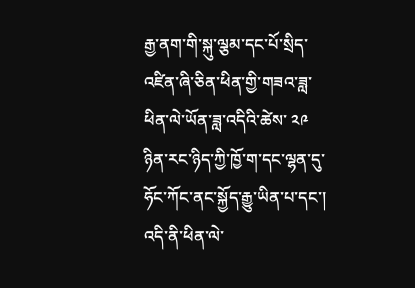རྒྱ་ནག་གི་སྐུ་ལྕམ་དང་པོ་སྲིད་འཛིན་ཞི་ཅིན་ཕིན་གྱི་གཟའ་ཟླ་ཕིན་ལེ་ཡོན་ཟླ་འདིའི་ཚེས་ ༢༩ ཉིན་རང་ཉིད་ཀྱི་ཁྱོ་ག་དང་ལྷན་དུ་ཧོང་ཀོང་ནང་སྐྱོད་རྒྱུ་ཡིན་པ་དང་། འདི་ནི་ཕིན་ལེ་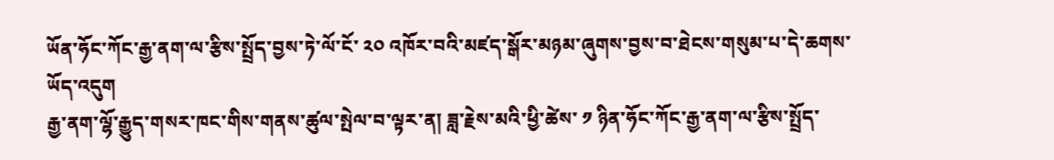ཡོན་ཧོང་ཀོང་རྒྱ་ནག་ལ་རྩིས་སྤྲོད་བྱས་ཏེ་ལོ་ངོ་ ༢༠ འཁོར་བའི་མཛད་སྒོར་མཉམ་ཞུགས་བྱས་བ་ཐེངས་གསུམ་པ་དེ་ཆགས་ཡོད་འདུག
རྒྱ་ནག་ལྷོ་རྒྱུད་གསར་ཁང་གིས་གནས་ཚུལ་སྤེལ་བ་ལྟར་ན། ཟླ་རྗེས་མའི་ཕྱི་ཚེས་ ༡ ཉིན་ཧོང་ཀོང་རྒྱ་ནག་ལ་རྩིས་སྤྲོད་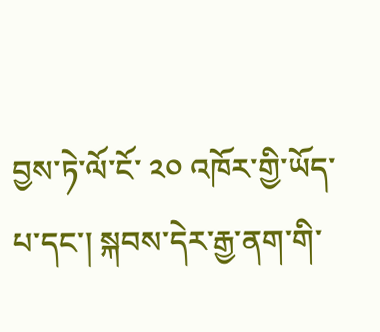བྱས་ཏེ་ལོ་ངོ་ ༢༠ འཁོར་གྱི་ཡོད་པ་དང་། སྐབས་དེར་རྒྱ་ནག་གི་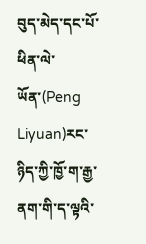བུད་མེད་དང་པོ་ཕིན་ལེ་ཡོན་(Peng Liyuan)རང་ཉིད་ཀྱི་ཁྱོ་ག་རྒྱ་ནག་གི་ད་ལྟའི་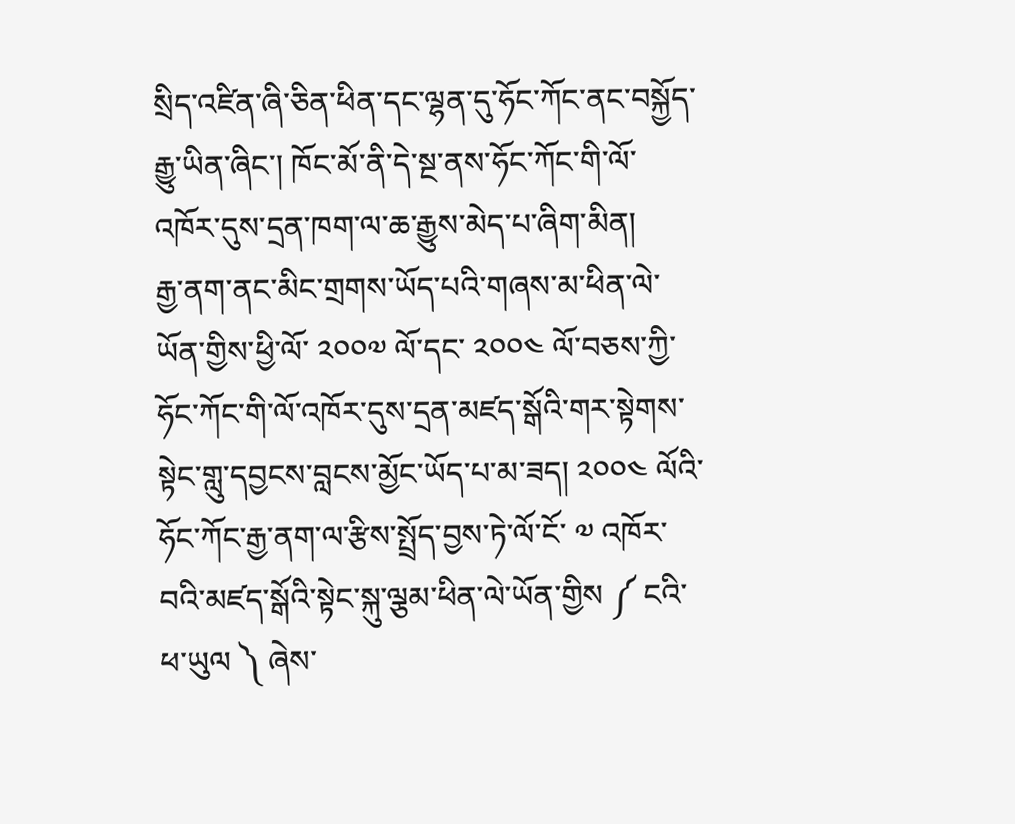སྲིད་འཛིན་ཞི་ཅིན་ཕིན་དང་ལྷན་དུ་ཧོང་ཀོང་ནང་བསྐྱོད་རྒྱུ་ཡིན་ཞིང་། ཁོང་མོ་ནི་དེ་སྔ་ནས་ཧོང་ཀོང་གི་ལོ་འཁོར་དུས་དྲན་ཁག་ལ་ཆ་རྒྱུས་མེད་པ་ཞིག་མིན།
རྒྱ་ནག་ནང་མིང་གྲགས་ཡོད་པའི་གཞས་མ་ཕིན་ལེ་ཡོན་གྱིས་ཕྱི་ལོ་ ༢༠༠༧ ལོ་དང་ ༢༠༠༤ ལོ་བཅས་ཀྱི་ཧོང་ཀོང་གི་ལོ་འཁོར་དུས་དྲན་མཛད་སྒོའི་གར་སྟེགས་སྟེང་གླུ་དབྱངས་བླངས་མྱོང་ཡོད་པ་མ་ཟད། ༢༠༠༤ ལོའི་ཧོང་ཀོང་རྒྱ་ནག་ལ་རྩིས་སྤྲོད་བྱས་ཏེ་ལོ་ངོ་ ༧ འཁོར་བའི་མཛད་སྒོའི་སྟེང་སྐུ་ལྕམ་ཕིན་ལེ་ཡོན་གྱིས ༼ ངའི་ཕ་ཡུལ ༽ ཞེས་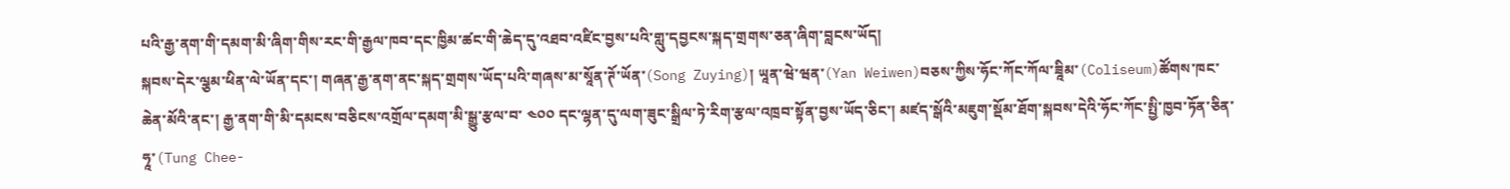པའི་རྒྱ་ནག་གི་དམག་མི་ཞིག་གིས་རང་གི་རྒྱལ་ཁབ་དང་ཁྱིམ་ཚང་གི་ཆེད་དུ་འཐབ་འཛིང་བྱས་པའི་གླུ་དབྱངས་སྐད་གྲགས་ཅན་ཞིག་བླངས་ཡོད།
སྐབས་དེར་ལྕམ་ཕིན་ལེ་ཡོན་དང་། གཞན་རྒྱ་ནག་ནང་སྐད་གྲགས་ཡོད་པའི་གཞས་མ་སཱོན་ཊོ་ཡོན་(Song Zuying)། ཡཱན་ཝེ་ཝན་(Yan Weiwen)བཅས་ཀྱིས་ཧོང་ཀོང་ཀོལ་ཟཱིམ་(Coliseum)ཚོགས་ཁང་ཆེན་མོའི་ནང་། རྒྱ་ནག་གི་མི་དམངས་བཅིངས་འགྲོལ་དམག་མི་སྒྱུ་རྩལ་བ་ ༤༠༠ དང་ལྷན་དུ་ལག་ཟུང་སྒྲིལ་ཏེ་རིག་རྩལ་འཁྲབ་སྟོན་བྱས་ཡོད་ཅིང་། མཛད་སྒོའི་མཇུག་སྡོམ་ཐོག་སྐབས་དེའི་ཧོང་ཀོང་སྤྱི་ཁྱབ་ཏོན་ཅིན་ཧཱ་(Tung Chee-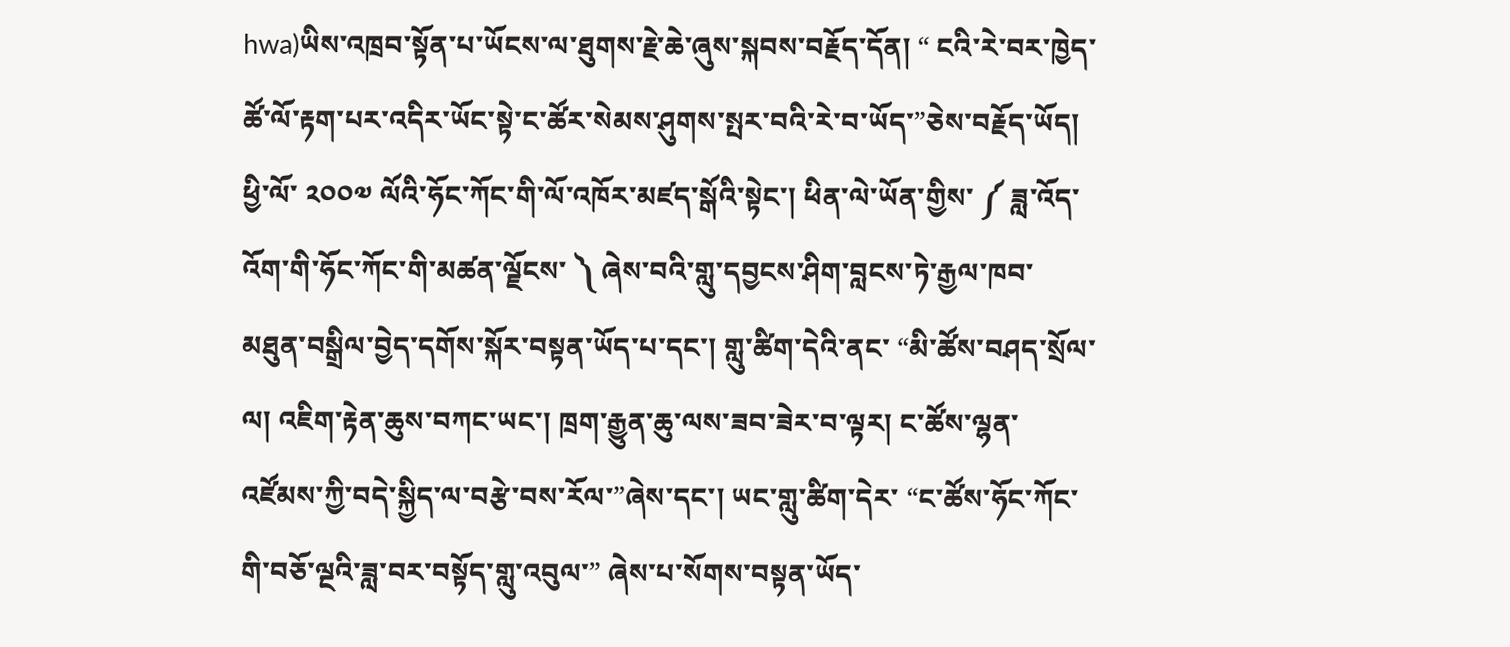hwa)ཡིས་འཁྲབ་སྟོན་པ་ཡོངས་ལ་ཐུགས་རྗེ་ཆེ་ཞུས་སྐབས་བརྗོད་དོན། “ ངའི་རེ་བར་ཁྱེད་ཚོ་ལོ་རྟག་པར་འདིར་ཡོང་སྟེ་ང་ཚོར་སེམས་ཤུགས་སྤར་བའི་རེ་བ་ཡོད་”ཅེས་བརྗོད་ཡོད།
ཕྱི་ལོ་ ༢༠༠༧ ལོའི་ཧོང་ཀོང་གི་ལོ་འཁོར་མཛད་སྒོའི་སྟེང་། ཕིན་ལེ་ཡོན་གྱིས་ ༼ ཟླ་འོད་འོག་གི་ཧོང་ཀོང་གི་མཚན་ལྗོངས་ ༽ ཞེས་བའི་གླུ་དབྱངས་ཤིག་བླངས་ཏེ་རྒྱལ་ཁབ་མཐུན་བསྒྲིལ་བྱེད་དགོས་སྐོར་བསྟན་ཡོད་པ་དང་། གླུ་ཚིག་དེའི་ནང་ “མི་ཚོས་བཤད་སྲོལ་ལ། འཇིག་རྟེན་ཆུས་བཀང་ཡང་། ཁྲག་རྒྱུན་ཆུ་ལས་ཟབ་ཟེར་བ་ལྟར། ང་ཚོས་ལྷན་འཛོམས་ཀྱི་བདེ་སྐྱིད་ལ་བརྩེ་བས་རོལ་”ཞེས་དང་། ཡང་གླུ་ཚིག་དེར་ “ང་ཚོས་ཧོང་ཀོང་གི་བཅོ་ལྔའི་ཟླ་བར་བསྟོད་གླུ་འབུལ་” ཞེས་པ་སོགས་བསྟན་ཡོད་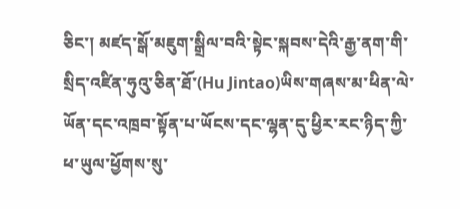ཅིང་། མཛད་སྒོ་མཇུག་སྒྲིལ་བའི་སྟེང་སྐབས་དེའི་རྒྱ་ནག་གི་སྲིད་འཛིན་ཧུའུ་ཅིན་ཐོ་(Hu Jintao)ཡིས་གཞས་མ་ཕིན་ལེ་ཡོན་དང་འཁྲབ་སྟོན་པ་ཡོངས་དང་ལྷན་དུ་ཕྱིར་རང་ཉིད་ཀྱི་ཕ་ཡུལ་ཕྱོགས་སུ་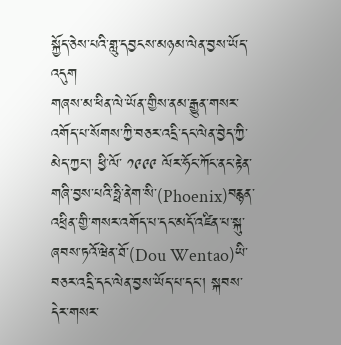སྐྱོད་ཅེས་པའི་གླུ་དབྱངས་མཉམ་ལེན་བྱས་ཡོད་འདུག
གཞས་མ་ཕིན་ལེ་ཡོན་གྱིས་ནམ་རྒྱུན་གསར་འགོད་པ་སོགས་ཀྱི་བཅར་འདྲི་དང་ལེན་བྱེད་ཀྱི་མེད་ཀྱང་། ཕྱི་ལོ་ ༡༩༩༩ ལོར་ཧོང་ཀོང་ནང་རྟེན་གཞི་བྱས་པའི་ཧྥི་ནེག་སི་(Phoenix)བརྙན་འཕྲིན་གྱི་གསར་འགོད་པ་དང་མདོ་འཛིན་པ་སྐུ་ཞབས་ཏའོ་ཝེན་ཐོ་(Dou Wentao)ཡི་བཅར་འདྲི་དང་ལེན་བྱས་ཡོད་པ་དང་། སྐབས་དེར་གསར་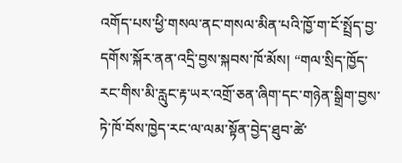འགོད་པས་ཕྱི་གསལ་ནང་གསལ་མིན་པའི་ཁྱོ་ག་ངོ་སྤྲོད་བྱ་དགོས་སྐོར་ནན་འདྲི་བྱས་སྐབས་ཁོ་མོས། “གལ་སྲིད་ཁྱོད་རང་གིས་མི་རླུང་རྟ་ཡར་འགྲོ་ཅན་ཞིག་དང་གཉེན་སྒྲིག་བྱས་ཏེ་ཁོ་བོས་ཁྱེད་རང་ལ་ལམ་སྟོན་བྱེད་ཐུབ་ཚེ་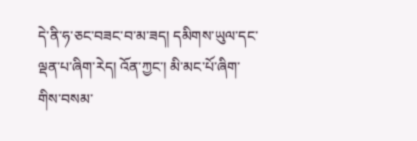དེ་ནི་ཧ་ཅང་བཟང་བ་མ་ཟད། དམིགས་ཡུལ་དང་ལྡན་པ་ཞིག་རེད། འོན་ཀྱང་། མི་མང་པོ་ཞིག་གིས་བསམ་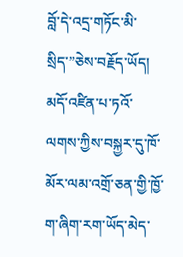བློ་དེ་འདྲ་གཏོང་མི་སྲིད་”ཅེས་བརྗོད་ཡོད།
མདོ་འཛིན་པ་ཏའོ་ལགས་ཀྱིས་བསྐྱར་དུ་ཁོ་མོར་ལམ་འགྲོ་ཅན་གྱི་ཁྱོ་ག་ཞིག་རག་ཡོད་མེད་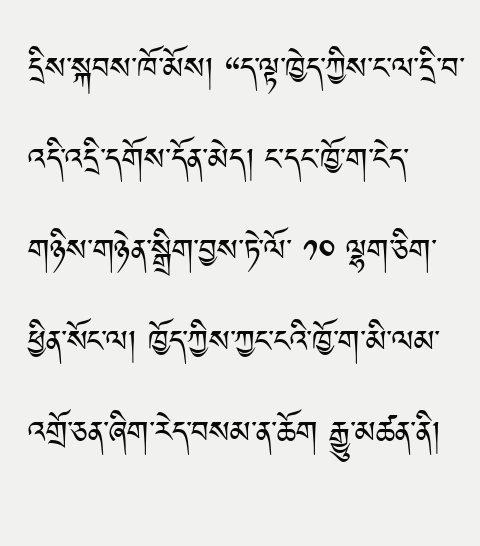དྲིས་སྐབས་ཁོ་མོས། “ད་ལྟ་ཁྱེད་ཀྱིས་ང་ལ་དྲི་བ་འདི་འདྲི་དགོས་དོན་མེད། ང་དང་ཁྱོ་ག་ངེད་གཉིས་གཉེན་སྒྲིག་བྱས་ཏེ་ལོ་ ༡༠ ལྷག་ཅིག་ཕྱིན་སོང་ལ། ཁྱོད་ཀྱིས་ཀྱང་ངའི་ཁྱོ་ག་མི་ལམ་འགྲོ་ཅན་ཞིག་རེད་བསམ་ན་ཆོག རྒྱུ་མཚན་ནི།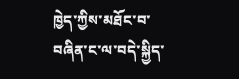ཁྱེད་ཀྱིས་མཐོང་བ་བཞིན་ང་ལ་བདེ་སྐྱིད་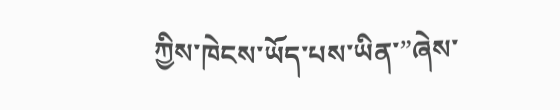ཀྱིས་ཁེངས་ཡོད་པས་ཡིན་”ཞེས་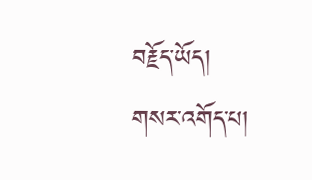བརྗོད་ཡོད།
གསར་འགོད་པ།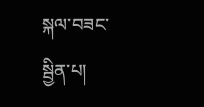སྐལ་བཟང་སྦྱིན་པ།